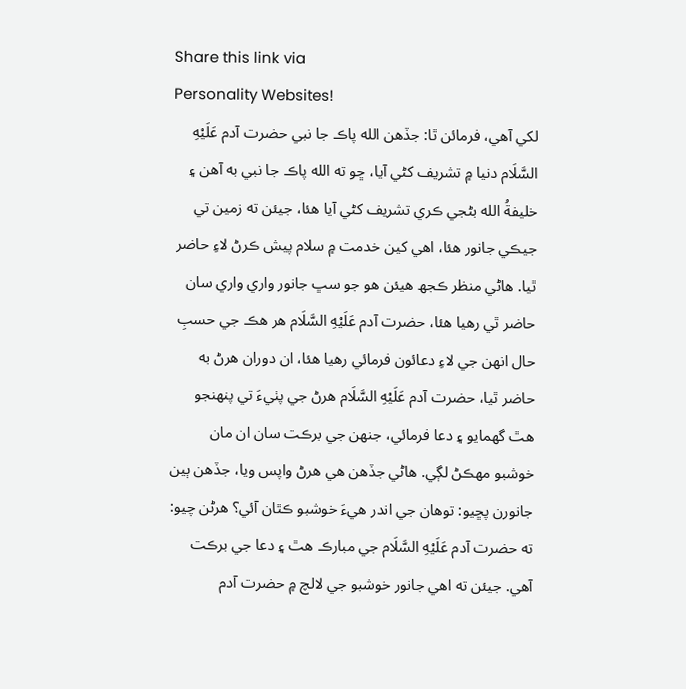Share this link via
Personality Websites!
لکي آهي، فرمائن ٿا: جڏهن الله پاڪ جا نبي حضرت آدم عَلَيْهِ السَّلَام دنيا ۾ تشريف کڻي آيا، ڇو ته الله پاڪ جا نبي به آهن ۽ خليفةُ الله بڻجي ڪري تشريف کڻي آيا هئا، جيئن ته زمين تي جيڪي جانور هئا، اهي کين خدمت ۾ سلام پيش ڪرڻ لاءِ حاضر ٿيا. هاڻي منظر ڪجھ هيئن هو جو سڀ جانور واري واري سان حاضر ٿي رهيا هئا، حضرت آدم عَلَيْهِ السَّلَام هر هڪ جي حسبِ حال انهن جي لاءِ دعائون فرمائي رهيا هئا، ان دوران هرڻ به حاضر ٿيا، حضرت آدم عَلَيْهِ السَّلَام هرڻ جي پٺيءَ تي پنهنجو هٿ گهمايو ۽ دعا فرمائي، جنهن جي برڪت سان ان مان خوشبو مهڪڻ لڳي. هاڻي جڏهن هي هرڻ واپس ويا، جڏهن ٻين جانورن پڇيو: توهان جي اندر هيءَ خوشبو ڪٿان آئي؟ هرڻن چيو: ته حضرت آدم عَلَيْهِ السَّلَام جي مبارڪ هٿ ۽ دعا جي برڪت آهي. جيئن ته اهي جانور خوشبو جي لالچ ۾ حضرت آدم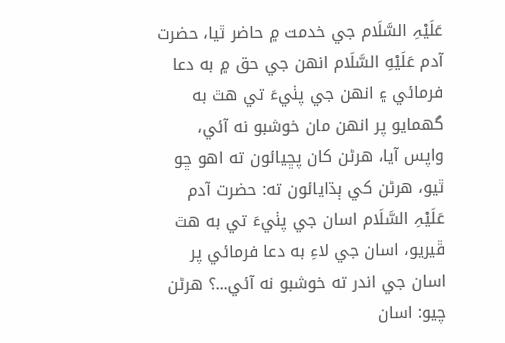عَلَیْہِ السَّلَام جي خدمت ۾ حاضر ٿيا، حضرت آدم عَلَيْهِ السَّلَام انهن جي حق ۾ به دعا فرمائي ۽ انهن جي پٺيءَ تي هٿ به گهمايو پر انهن مان خوشبو نه آئي، واپس آيا، هرڻن کان پڇيائون ته اهو ڇو ٿيو، ھرڻن کي ٻڌايائون ته: حضرت آدم عَلَیْہِ السَّلَام اسان جي پٺيءَ تي به هٿ ڦيريو، اسان جي لاءِ به دعا فرمائي پر اسان جي اندر ته خوشبو نه آئي...؟ هرڻن چيو: اسان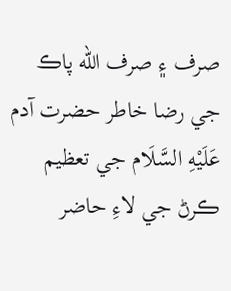صرف ۽ صرف الله پاڪ جي رضا خاطر حضرت آدم عَلَيْهِ السَّلَام جي تعظيم ڪرڻ جي لاءِ حاضر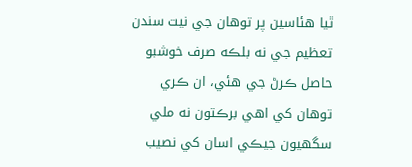ٿيا هئاسين پر توهان جي نيت سندن تعظيم جي نه بلڪه صرف خوشبو حاصل ڪرڻ جي هئي، ان ڪري توهان کي اهي برڪتون نه ملي سگهيون جيڪي اسان کي نصيب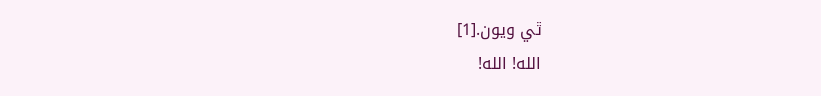ٿي ويون.[1]
الله! الله!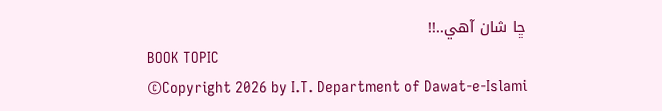ڇا شان آهي..!!
BOOK TOPIC
©Copyright 2026 by I.T. Department of Dawat-e-Islami